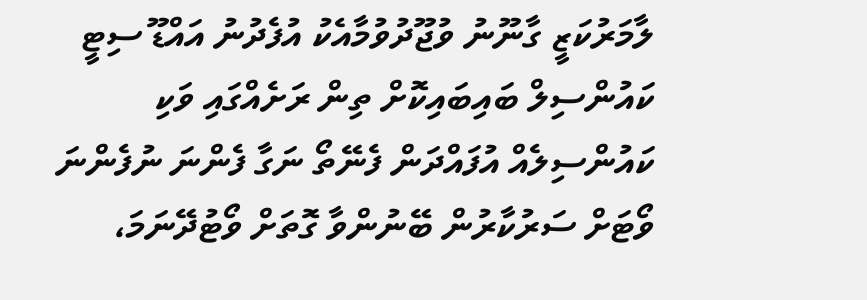ލާމަރުކަޒީ ގާނޫނު ވުޖޫދުވުމާއެކު އުފެދުނު އައްޑޫ ސިޓީ ކައުންސިލް ބައިބައިކޮށް ތިން ރަށެއްގައި ވަކި ކައުންސިލެއް އުފައްދަން ފެނޭތޯ ނަގާ ފެންނަ ނުފެންނަ ވޯޓަށް ސަރުކާރުން ބޭނުންވާ ގޮތަށް ވޯޓުދޭނަމަ،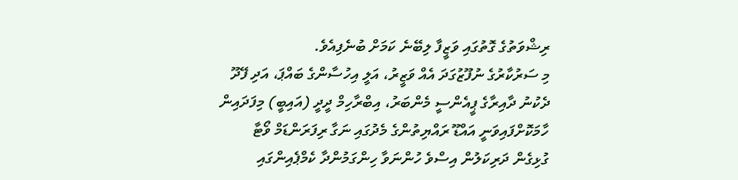ރިޝްވަތުގެ ގޮތުގައި ވަޒީފާ ލިބޭނެ ކަމަށް ބުނެފިއެވެ.
މި ސަރުކާރުގެ ނުފޫޒުގަދަ އެއް ވަޒީރު، އަލީ އިހުސާންގެ ބައްޕަ، އަދި ފޭދޫ ދެކުނު ދާއިރާގެ ޕީއެންސީ މެންބަރު، އިބްރާހިމް ދީދީ (އައިބީ) މިފަދައިން ހާމަކޮށްފައިވަނީ އައްޑޫ ރައްޔިތުންގެ މެދުގައި ނަގާ ރިފަރަންޑަމް ވޯޓާ ގުޅިގެން ދަރިކަލުން އިސްވެ ހުންނަވާ ހިންގަމުންދާ ކެމްޕެއިންގައި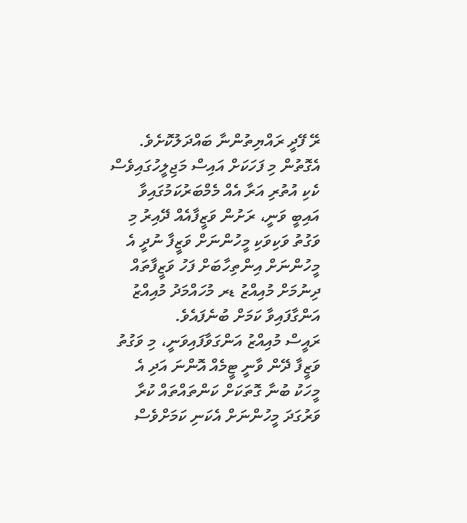ރޭ ފޭދީ ރައްޔިތުންނާ ބައްދަލުކޮށެވެ.
އެގޮތުން މި ފަހަކަށް އައިސް މަޖިލީހުގައިވެސް ކެކި އުތުރި އަރާ އެއް މެމްބަރުކަމުގައިވާ އައިބީ ވަނީ، ރަށުން ވަޒީފާއެއް ދޭއިރު މި ވަގުތު ވަކިވަކި މީހުންނަށް ވަޒީފާ ނުދީ އެ މީހުންނަށް އިންތިހާބަށް ފަހު ވަޒީފާތައް ދިނުމަށް މުއިއްޒު ޑރ މުހައްމަދު މުއިއްޒު އަންގާފައިވާ ކަމަށް ބުނެފައެވެ.
ރައީސް މުއިއްޒު އަންގަވާފައިވަނީ، މި ވަގުތު ވަޒީފާ ދޭން ވާނީ ޓީމެއް އޮންނަ އަދި އެ މީހަކު ބުނާ ގޮތަކަށް ކަންތައްތައް ކުރާ ވަރުގަދަ މީހުންނަށް އެކަނި ކަމަށްވެސް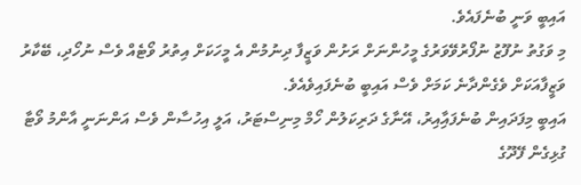އައިބީ ވަނީ ބުނެފައެވެ.
މި ވަގުތު ނުފޫޒު ނުފޯރުވޭވަރުގެ މީހުންނަށް ރަށުން ވަޒީފާ ދިނުމުން އެ މީހަކަށް އިތުރު ވޯޓެއް ވެސް ނުހޯދި، ބޭކާރު ވަޒީފާއަކަށް ވެގެންދާނެ ކަމަށް ވެސް އައިބީ ބުނެފައިވެއެވެ.
އައިބީ މިފަދައިން ބުނެފައިާއިރު، އޭނާގެ ދަރިކަލުން ހޯމް މިނިސްޓަރު، އަލީ އިހުސާން ވެސް އަންނަނީ އާންމު ވޯޓާ ގުޅިގެން ފޭދޫގެ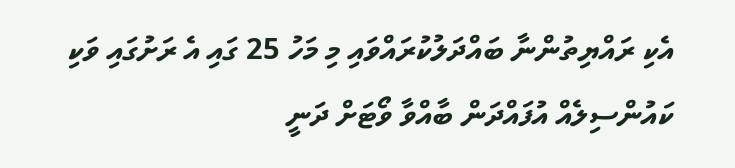އެކި ރައްޔިތުންނާ ބައްދަލުކުރައްވައި މި މަހު 25 ގައި އެ ރަށުގައި ވަކި ކައުންސިލެއް އުފައްދަން ބާއްވާ ވޯޓަށް ދަނީ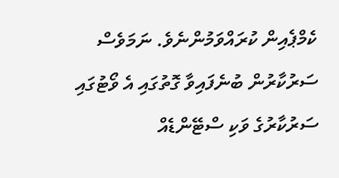ކެމްޕެއިން ކުރައްވަމުންނެވެ. ނަމަވެސް ސަރުކާރުން ބުނެފައިވާ ގޮތުގައި އެ ވޯޓުގައި ސަރުކާރުގެ ވަކި ސްޓޭންޑެއް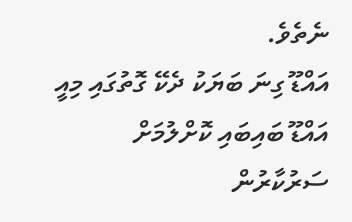ނެތެވެ.
އައްޑޫ ގިނަ ބަޔަކު ދެކޭ ގޮތުގައި މިއީ އައްޑޫ ބައިބައި ކޮށްލުމަށް ސަރުކާރުން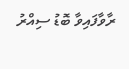ރާވާފައިވާ ބޮޑު ސިއްރު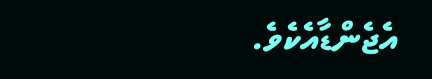އެޖެންޑާއެކެވެ.